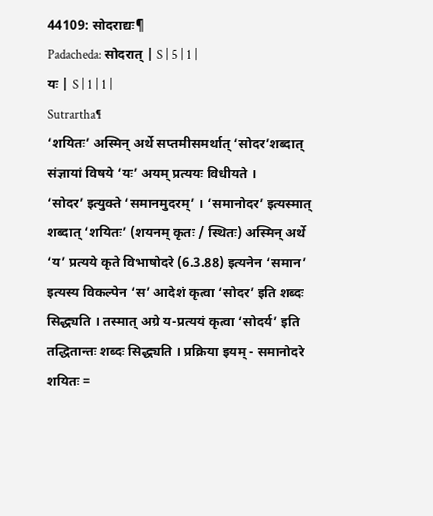44109: सोदराद्यः¶
Padacheda: सोदरात् | S | 5 | 1 |
यः | S | 1 | 1 |
Sutrartha¶
‘शयितः’ अस्मिन् अर्थे सप्तमीसमर्थात् ‘सोदर’शब्दात् संज्ञायां विषये ‘यः’ अयम् प्रत्ययः विधीयते ।
‘सोदर’ इत्युक्ते ‘समानमुदरम्’ । ‘समानोदर’ इत्यस्मात् शब्दात् ‘शयितः’ (शयनम् कृतः / स्थितः) अस्मिन् अर्थे ‘य’ प्रत्यये कृते विभाषोदरे (6.3.88) इत्यनेन ‘समान’ इत्यस्य विकल्पेन ‘स’ आदेशं कृत्वा ‘सोदर’ इति शब्दः सिद्ध्यति । तस्मात् अग्रे य-प्रत्ययं कृत्वा ‘सोदर्य’ इति तद्धितान्तः शब्दः सिद्ध्यति । प्रक्रिया इयम् - समानोदरे शयितः =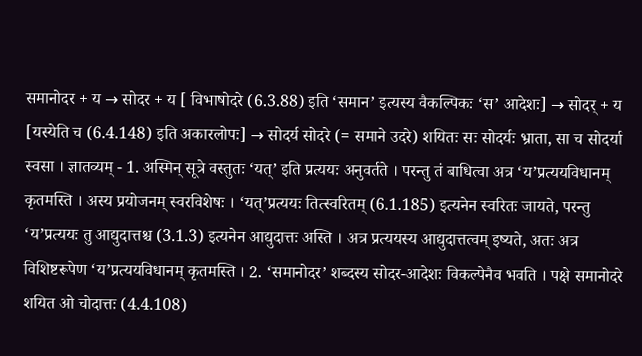समानोदर + य → सोदर + य [ विभाषोदरे (6.3.88) इति ‘समान’ इत्यस्य वैकल्पिकः ‘स’ आदेशः] → सोदर् + य [यस्येति च (6.4.148) इति अकारलोपः] → सोदर्य सोदरे (= समाने उदरे) शयितः सः सोदर्यः भ्राता, सा च सोदर्या स्वसा । ज्ञातव्यम् - 1. अस्मिन् सूत्रे वस्तुतः ‘यत्’ इति प्रत्ययः अनुवर्तते । परन्तु तं बाधित्वा अत्र ‘य’प्रत्ययविधानम् कृतमस्ति । अस्य प्रयोजनम् स्वरविशेषः । ‘यत्’प्रत्ययः तित्स्वरितम् (6.1.185) इत्यनेन स्वरितः जायते, परन्तु ‘य’प्रत्ययः तु आद्युदात्तश्च (3.1.3) इत्यनेन आद्युदात्तः अस्ति । अत्र प्रत्ययस्य आद्युदात्तत्वम् इष्यते, अतः अत्र विशिष्टरूपेण ‘य’प्रत्ययविधानम् कृतमस्ति । 2. ‘समानोदर’ शब्दस्य सोदर-आदेशः विकल्पेनैव भवति । पक्षे समानोदरे शयित ओ चोदात्तः (4.4.108)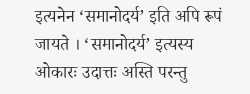इत्यनेन ‘समानोदर्य’ इति अपि रूपं जायते । ‘समानोदर्य’ इत्यस्य ओकारः उदात्तः अस्ति परन्तु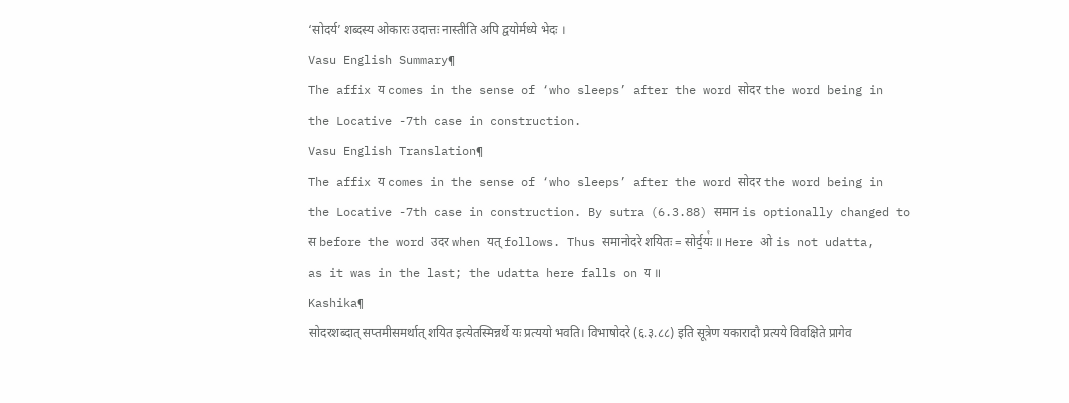‘सोदर्य’ शब्दस्य ओकारः उदात्तः नास्तीति अपि द्वयोर्मध्ये भेदः ।
Vasu English Summary¶
The affix य comes in the sense of ‘who sleeps’ after the word सोदर the word being in the Locative -7th case in construction.
Vasu English Translation¶
The affix य comes in the sense of ‘who sleeps’ after the word सोदर the word being in the Locative -7th case in construction. By sutra (6.3.88) समान is optionally changed to स before the word उदर when यत् follows. Thus समानोदरे शयितः = सोर्द॒यः꣡ ॥ Here ओ is not udatta, as it was in the last; the udatta here falls on य ॥
Kashika¶
सोदरशब्दात् सप्तमीसमर्थात् शयित इत्येतस्मिन्नर्थे यः प्रत्ययो भवति। विभाषोदरे (६.३.८८) इति सूत्रेण यकारादौ प्रत्यये विवक्षिते प्रागेव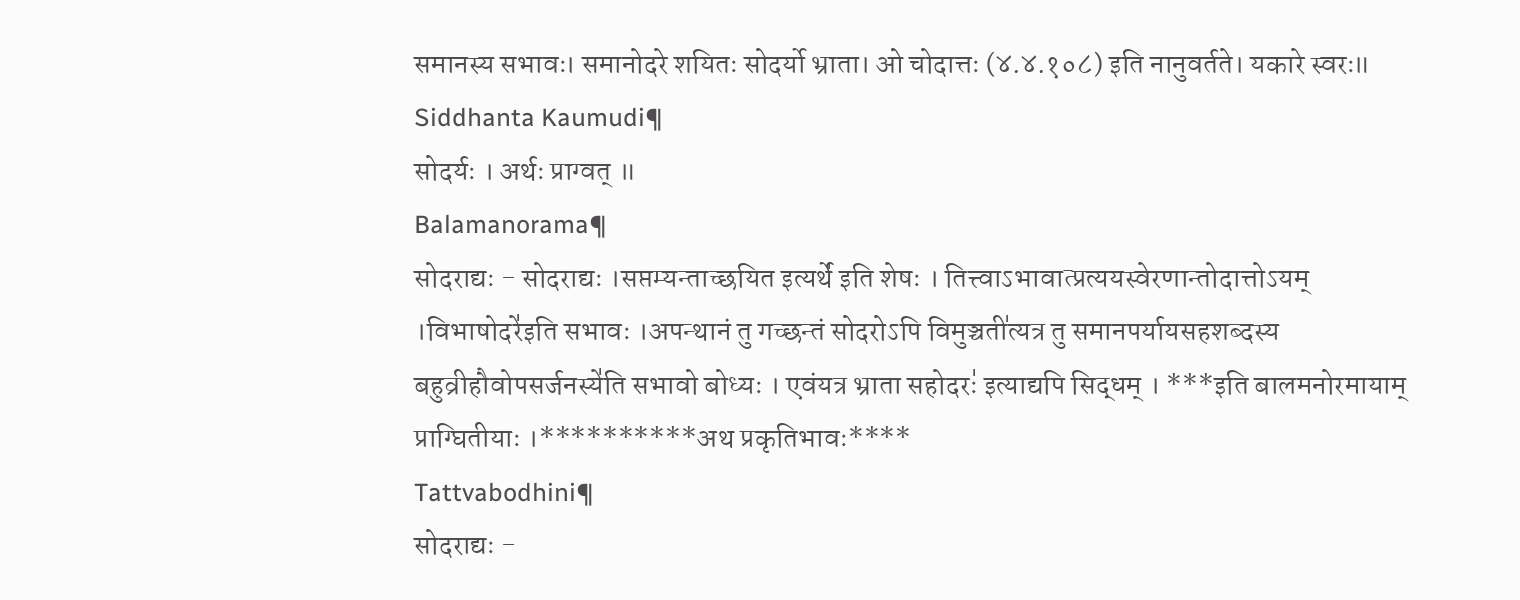समानस्य सभावः। समानोदरे शयितः सोदर्यो भ्राता। ओ चोदात्तः (४.४.१०८) इति नानुवर्तते। यकारे स्वरः॥
Siddhanta Kaumudi¶
सोदर्यः । अर्थः प्राग्वत् ॥
Balamanorama¶
सोदराद्यः - सोदराद्यः ।सप्तम्यन्ताच्छयित इत्यर्थे॑ इति शेषः । तित्त्वाऽभावात्प्रत्ययस्वेरणान्तोदात्तोऽयम् ।विभाषोदरे॑इति सभावः ।अपन्थानं तु गच्छन्तं सोदरोऽपि विमुञ्चती॑त्यत्र तु समानपर्यायसहशब्दस्य बहुव्रीहौवोपसर्जनस्ये॑ति सभावो बोध्यः । एवंयत्र भ्राता सहोदरः॑ इत्याद्यपि सिद्धम् । ***इति बालमनोरमायाम् प्राग्घितीयाः ।**********अथ प्रकृतिभावः****
Tattvabodhini¶
सोदराद्यः -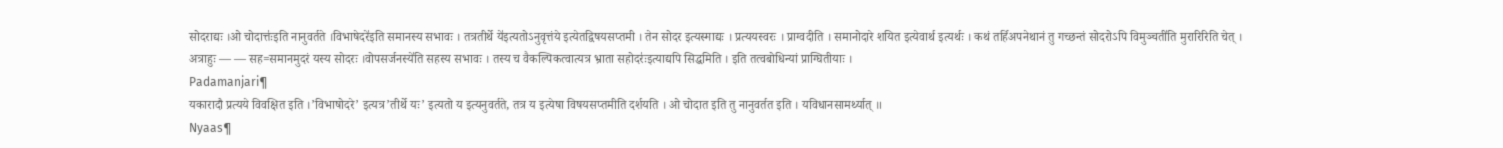सोदराद्यः ।ओ चोदात्तः॑इति नानुवर्तते ।विभाषेदरे॑इति समानस्य सभावः । तत्रतीर्थे ये॑इत्यतोऽनुवृत्तंये इत्येतद्विषयसप्तमी । तेन सोदर इत्यस्माद्यः । प्रत्ययस्वरः । प्राग्वदीति । समानोदारे शयित इत्येवार्थ इत्यर्थः । कथं तर्हिअपनेथानं तु गच्छन्तं सोदरोऽपि विमुञ्चती॑ति मुरारिरिति चेत् । अत्राहुः — — सह=समानमुदरं यस्य सोदरः ।वोपसर्जनस्ये॑ति सहस्य सभावः । तस्य च वैकल्पिकत्वात्यत्र भ्राता सहोदरः॑इत्याद्यपि सिद्धमिति । इति तत्वबोधिन्यां प्राग्घितीयाः ।
Padamanjari¶
यकारादौ प्रत्यये विवक्षित इति ।’विभाषोदरे’ इत्यत्र’तीर्थे यः’ इत्यतो य इत्यनुवर्तते, तत्र य इत्येषा विषयसप्तमीति दर्शयति । ओ चोदात इति तु नानुवर्तत इति । यविधानसामर्थ्यात् ॥
Nyaas¶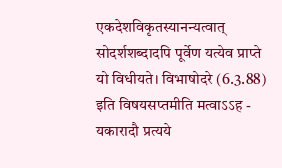एकदेशविकृतस्यानन्यत्वात् सोदर्शशब्दादपि पूर्वेण यत्येव प्राप्ते यो विधीयते। विभाषोदरे (6.3.88) इति विषयसप्तमीति मत्वाऽऽह - यकारादौ प्रत्यये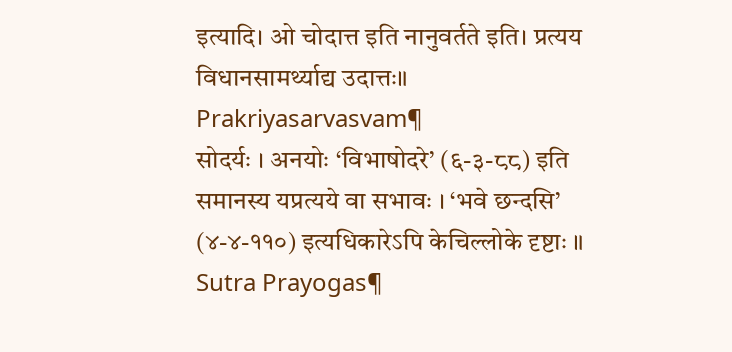इत्यादि। ओ चोदात्त इति नानुवर्तते इति। प्रत्यय विधानसामर्थ्याद्य उदात्तः॥
Prakriyasarvasvam¶
सोदर्यः । अनयोः ‘विभाषोदरे’ (६-३-८८) इति समानस्य यप्रत्यये वा सभावः । ‘भवे छन्दसि’ (४-४-११०) इत्यधिकारेऽपि केचिल्लोके दृष्टाः ॥
Sutra Prayogas¶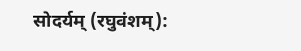सोदर्यम् (रघुवंशम्):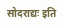सोदराद्यः इति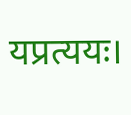यप्रत्ययः।